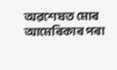অৱশেষত মোৰ আমেৰিকাৰ পৰা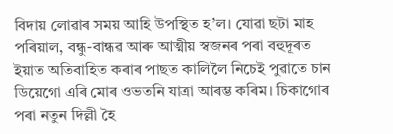বিদায় লোৱাৰ সময় আহি উপস্থিত হ’ল। যোৱা ছটা মাহ পৰিয়াল, বন্ধু-বান্ধৱ আৰু আত্মীয় স্বজনৰ পৰা বহুদূৰত ইয়াত অতিবাহিত কৰাৰ পাছত কালিলৈ নিচেই পুৱাতে চান ডিয়েগো এৰি মোৰ ওভতনি যাত্ৰা আৰম্ভ কৰিম। চিকাগোৰ পৰা নতুন দিল্লী হৈ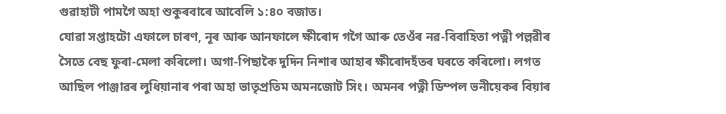গুৱাহাটী পামগৈ অহা শুকুৰবাৰে আবেলি ১:৪০ বজাত।
যোৱা সপ্তাহটো এফালে চাৰণ, নূৰ আৰু আনফালে ক্ষীৰোদ গগৈ আৰু তেওঁৰ নৱ-বিবাহিতা পত্নী পল্লৱীৰ সৈতে বেছ ফুৰা-মেলা কৰিলো। অগা-পিছাকৈ দুদিন নিশাৰ আহাৰ ক্ষীৰোদহঁতৰ ঘৰতে কৰিলো। লগত আছিল পাঞ্জাৱৰ লুধিয়ানাৰ পৰা অহা ভাতৃপ্ৰতিম অমনজোট সিং। অমনৰ পত্নী ডিম্পল ভনীয়েকৰ বিয়াৰ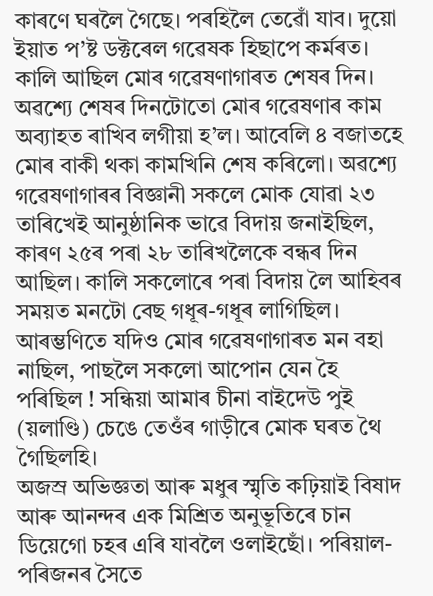কাৰণে ঘৰলৈ গৈছে। পৰহিলৈ তেৱোঁ যাব। দুয়ো ইয়াত প’ষ্ট ডক্টৰেল গৱেষক হিছাপে কৰ্মৰত।
কালি আছিল মোৰ গৱেষণাগাৰত শেষৰ দিন। অৱশ্যে শেষৰ দিনটোতো মোৰ গৱেষণাৰ কাম অব্যাহত ৰাখিব লগীয়া হ’ল। আবেলি ৪ বজাতহে মোৰ বাকী থকা কামখিনি শেষ কৰিলো। অৱশ্যে গৱেষণাগাৰৰ বিজ্ঞানী সকলে মোক যোৱা ২৩ তাৰিখেই আনুষ্ঠানিক ভাৱে বিদায় জনাইছিল, কাৰণ ২৫ৰ পৰা ২৮ তাৰিখলৈকে বন্ধৰ দিন আছিল। কালি সকলোৰে পৰা বিদায় লৈ আহিবৰ সময়ত মনটো বেছ গধূৰ-গধূৰ লাগিছিল। আৰম্ভণিতে যদিও মোৰ গৱেষণাগাৰত মন বহা নাছিল, পাছলৈ সকলো আপোন যেন হৈ পৰিছিল ! সন্ধিয়া আমাৰ চীনা বাইদেউ পুই (য়লাণ্ডি) চেঙে তেওঁৰ গাড়ীৰে মোক ঘৰত থৈ গৈছিলহি।
অজস্ৰ অভিজ্ঞতা আৰু মধুৰ স্মৃতি কঢ়িয়াই বিষাদ আৰু আনন্দৰ এক মিশ্ৰিত অনুভূতিৰে চান ডিয়েগো চহৰ এৰি যাবলৈ ওলাইছোঁ। পৰিয়াল-পৰিজনৰ সৈতে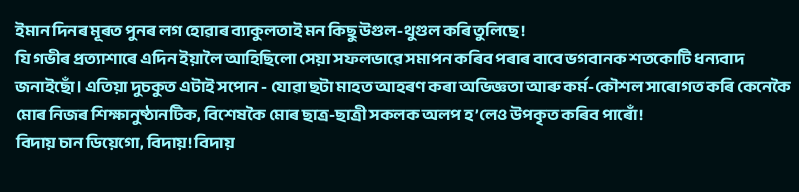ইমান দিনৰ মূৰত পুনৰ লগ হোৱাৰ ব্যাকুলতাই মন কিছু উগুল-থুগুল কৰি তুলিছে!
যি গভীৰ প্ৰত্যাশাৰে এদিন ইয়ালৈ আহিছিলো সেয়া সফলভাৱে সমাপন কৰিব পৰাৰ বাবে ভগবানক শতকোটি ধন্যবাদ জনাইছোঁ। এতিয়া দুচকুত এটাই সপোন - যোৱা ছটা মাহত আহৰণ কৰা অভিজ্ঞতা আৰু কৰ্ম-কৌশল সাৰোগত কৰি কেনেকৈ মোৰ নিজৰ শিক্ষানুষ্ঠানটিক, বিশেষকৈ মোৰ ছাত্ৰ-ছাত্ৰী সকলক অলপ হ’লেও উপকৃত কৰিব পাৰোঁ!
বিদায় চান ডিয়েগো, বিদায়! বিদায়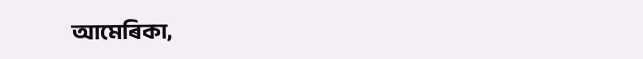আমেৰিকা,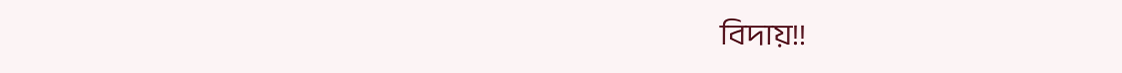বিদায়!!